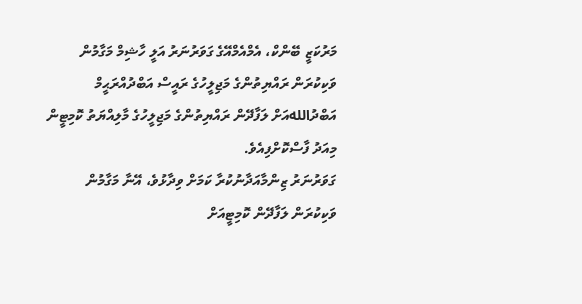މަރުކަޒީ ބޭންކް، އެމްއެމްއޭގެ ގަވަރުނަރު އަލީ ހާޝިމް މަގާމުން ވަކިކުރަން ރައްޔިތުންގެ މަޖިލީހުގެ ރައީސް އަބްދުއްރަޙީމް އަބްދުاللهއަށް ލަފާދޭން ރައްޔިތުންގެ މަޖިލީހުގެ މާލިއްޔަތު ކޮމިޓީން މިއަދު ފާސްކޮށްފިއެވެ.
ގަވަރުނަރު ޒިންމާއަދާނުކުރާ ކަމަށް ވިދާޅުވެ، އޭނާ މަގާމުން ވަކިކުރަން ލަފާދޭން ކޮމިޓީއަށް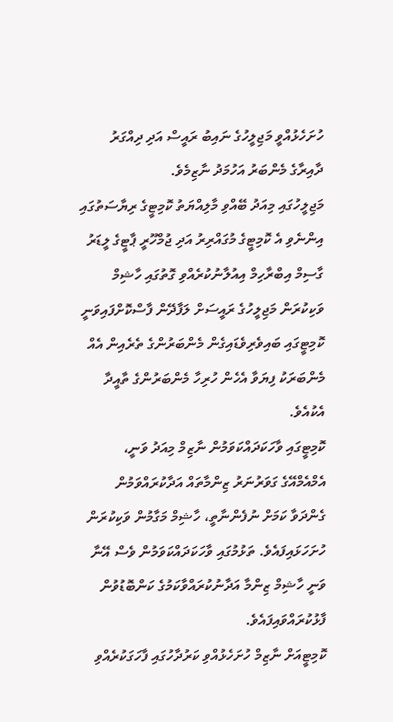ހުށަހެޅުއްވީ މަޖިލީހުގެ ނައިބު ރައީސް އަދި ދިއްގަރު ދާއިރާގެ މެންބަރު އަހުމަދު ނާޒިމެވެ.
މަޖިލީހުގައި މިއަދު ބޭއްވި މާލިއްޔަތު ކޮމިޓީގެ ރިޔާސަތުގައި އިންނެވި އެ ކޮމިޓީގެ މުގައްރިރު އަދި ޖުމްހޫރީ ޕާޓީގެ ލީޑަރު ގާސިމް އިބްރާހިމް އިއުލާނުކުރެއްވި ގޮތުގައި ހާޝިމް ވަކިކުރަން މަޖިލީހުގެ ރައީސަށް ލަފާދޭން ފާސްކޮށްފައިވަނީ ކޮމިޓީގައި ބައިވެރިވެޑައިގެން މެންބަރުންގެ ތެރެއިން އެއް މެންބަރަކު ފިޔަވާ އެހެން ހުރިހާ މެންބަރުންގެ ތާއީދާ އެކުއެވެ.
ކޮމިޓީގައި ވާހަކަދައްކަވަމުން ނާޒިމް މިއަދު ވަނީ، އެމްއެމްއޭގެ ގަވަރުނަރު ޒިންމާތައް އަދާކުރައްވަމުން ގެންދަވާ ކަމަށް ނުފެންނާތީ، ހާޝިމް މަގާމުން ވަކިކުރަން ހުށަހަޅައިފައެވެ. ތަޅުމުގައި ވާހަކަދައްކަވަމުން ވެސް އޭނާ ވަނީ ހާޝިމް ޒިންމާ އަދާނުކުރައްވާކަމުގެ ކަންބޮޑުވުން ފާޅުކުރައްވައިފައެވެ.
ކޮމިޓީއަށް ނާޒިމް ހުށަހެޅުއްވި ކަރުދާހުގައި ފާހަގަކުރެއްވި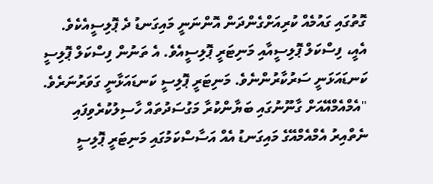ގޮތުގައި ގައުމެއް ކުރިއަށްގެންދަން އޮންނަނީ މައިގަނޑު ދެ ޕޮލިސީއެކެވެ. އެއީ، ފިސްކަލް ޕޮލިސީއާއި މަނިޓަރީ ޕޮލިސީއެވެ. އެ ތަނުން ފިސްކަލް ޕޮލިސީ ކަނޑައަޅަނީ ސަރުކާރުންނެވެ. މަނިޓަރީ ޕޮލިސީ ކަނޑައަޅާނީ ގަވަރުނަރެވެ.
"އެމްއެމްއޭއަށް ގާނޫނުގައި ބަޔާންކުރާ މަގުސަދުތައް ހާސިލުކުރެވިފައި ނެތްއިރު އެމްއެމްއޭގެ މައިގަނޑު އެއް އަސާސްކަމުގައި މަނިޓަރީ ޕޮލިސީ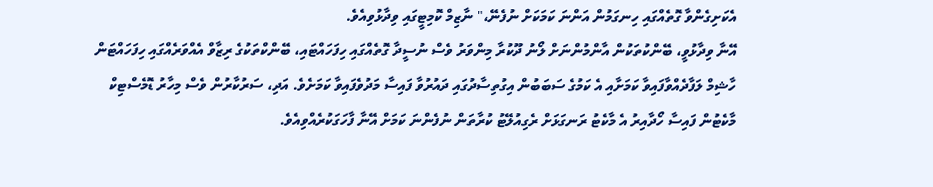އެކަށިގެންވާ ގޮތެއްގައި ހިނގަމުން އަންނަ ކަމަކަށް ނުފެނޭ،" ނާޒިމް ކޮމިޓީގައި ވިދާޅުވިއެވެ.
އޭނާ ވިދާޅުވީ، ބޭންކުތަކުން އާންމުންނަށް ލޯނު ދޫކުރާ މިންވަރު ވެސް ނުސީދާ ގޮތެއްގައި ހިފަހައްޓައި، ބޭންކްތަކުގެ ރިޒާވް އެއްވަރެއްގައި ހިފަހައްޓަން ހާޝިމް ލަފާދެއްވާފައިވާ ކަމަށާއި އެ ކަމުގެ ސަބަބުން އިގުތިސާދުގައި ދައުރުވާ ފައިސާ މަދުވެފައިވާ ކަމަށެވެ. އަދި، ސަރުކާރުން ވެސް މިހާރު ޑޮމެސްޓިކް މާކެޓުން ފައިސާ ހޯދާއިރު އެ މާކެޓު ރަނގަޅަށް ރެގިއުލޭޓު ކުރާތަން ނުފެންނަ ކަމަށް އޭނާ ފާހަގަކުރެއްވިއެވެ.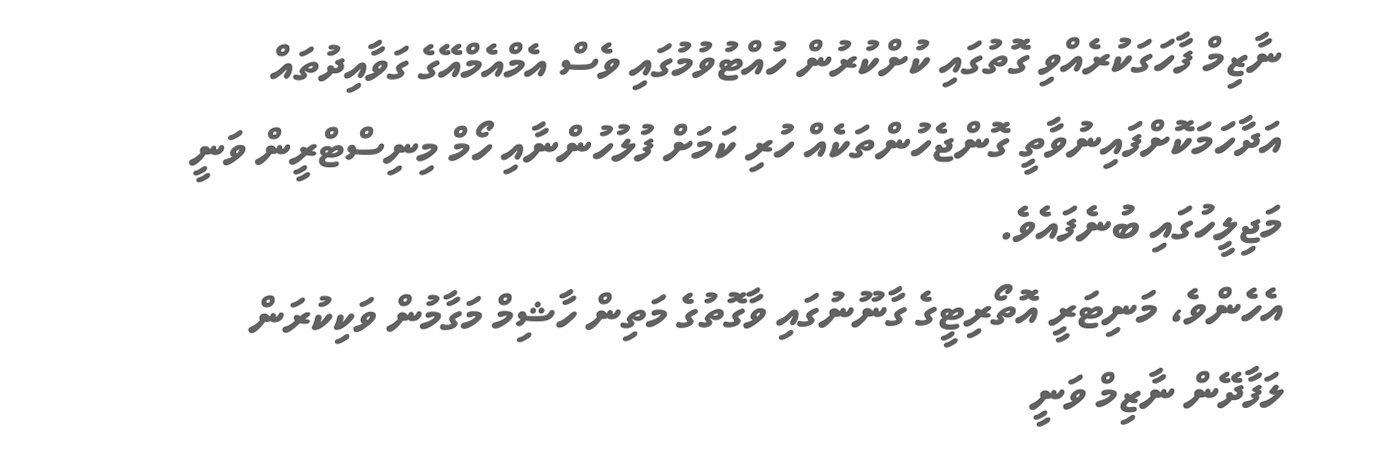ނާޒިމް ފާހަގަކުރެއްވި ގޮތުގައި ކުށްކުރުން ހުއްޓުވުމުގައި ވެސް އެމްއެމްއޭގެ ގަވާއިދުތައް އަދާހަމަކޮށްފައިނުވާތީ ގޮންޖެހުންތަކެއް ހުރި ކަމަށް ފުލުހުންނާއި ހޯމް މިނިސްޓްރީން ވަނީ މަޖިލީހުގައި ބުނެފައެވެ.
އެހެންވެ، މަނިޓަރީ އޮތޯރިޓީގެ ގާނޫނުގައި ވާގޮތުގެ މަތިން ހާޝިމް މަގާމުން ވަކިކުރަން ލަފާދޭން ނާޒިމް ވަނީ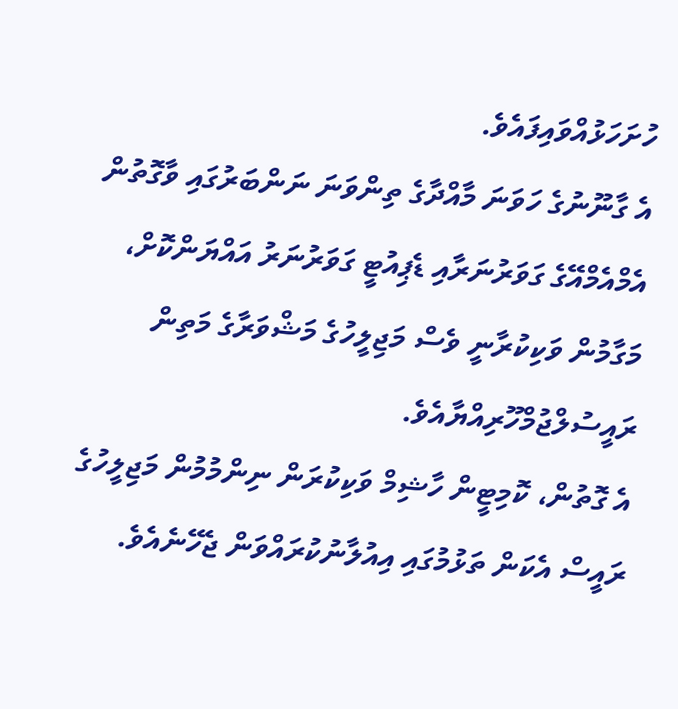ހުށަހަޅުއްވައިފައެވެ.
އެ ގާނޫނުގެ ހަވަނަ މާއްދާގެ ތިންވަނަ ނަންބަރުގައި ވާގޮތުން އެމްއެމްއޭގެ ގަވަރުނަރާއި ޑެޕިއުޓީ ގަވަރުނަރު އައްޔަންކޮށް، މަގާމުން ވަކިކުރާނީ ވެސް މަޖިލީހުގެ މަޝްވަރާގެ މަތިން ރައީސުލްޖުމްހޫރިއްޔާއެވެ.
އެ ގޮތުން، ކޮމިޓީން ހާޝިމް ވަކިކުރަން ނިންމުމުން މަޖިލީހުގެ ރައީސް އެކަން ތަޅުމުގައި އިއުލާނުކުރައްވަން ޖެހޭނެއެވެ.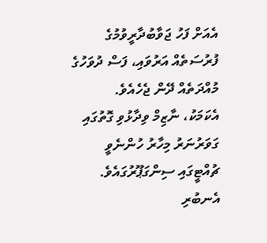އެއަށް ފަހު ޖަވާބުދާރީވުމުގެ ފުރުސަތެއް އަރުވައި، ފަސް ދުވަހުގެ މުއްދަތެއް ދޭން ޖެހެއެވެ.
އެކަމަކު، ނާޒިމް ވިދާޅުވި ގޮތުގައި ގަވަރުނަރު މިހާރު ހުންނެވީ ޗުއްޓީގައި ސިންގަޕޫރުގައެވެ. އެނބުރި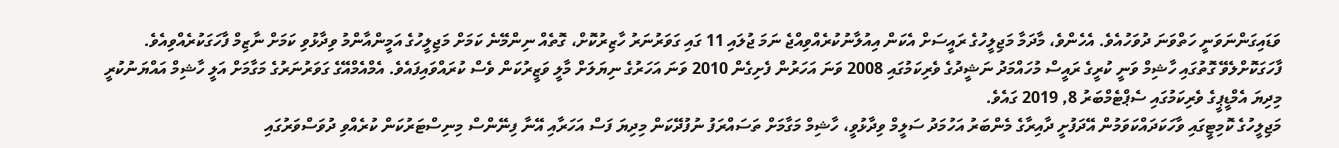ވަޑައިގަންނަވަނީ ހަތްވަނަ ދުވަހުއެވެ. އެހެންވެ، މާދަމާ މަޖިލީހުގެ ރައީސަށް އެކަން އިއުލާނުކުރެއްވިއްޖެ ނަމަ ޖުލައި 11 ގައި ގަވަރުނަރު ހާޒިރުކޮށް، ގޮތެއް ނިންމޭނެ ކަމަށް މަޖިލީހުގެ އަމީންއާންމު ވިދާޅުވި ކަމަށް ނާޒިމް ފާހަގަކުރެއްވިއެވެ.
ފާހަގަކޮށްލެވޭ ގޮތުގައި ހާޝިމް ވަނީ ކުރީގެ ރައީސް މުހައްމަދު ނަޝީދުގެ ވެރިކަމުގައި 2008 ވަނަ އަހަރުން ފެށިގެން 2010 ވަނަ އަހަރުގެ ނިޔަލަށް މާލީ ވަޒީރުކަން ވެސް ކުރައްވައިފައެވެ. އެމްއެމްއޭގެ ގަވަރުނަރުގެ މަގާމަށް އަލީ ހާޝިމް އައްޔަނުކުރީ މިދިޔަ އެމްޑީޕީގެ ވެރިކަމުގައި ސެޕްޓެމްބަރު 8, 2019 ގައެވެ.
މަޖިލީހުގެ ކޮމިޓީގައި ވާހަކަދައްކަވަމުން އޭދަފުށީ ދާއިރާގެ މެންބަރު އަހުމަދު ސަލީމް ވިދާޅުވީ، ހާޝިމް މަގާމަށް ތަސައްރަފު ނުފުދޭކަން މިދިޔަ ފަސް އަހަރާއި އޭނާ ފިނޭންސް މިނިސްޓަރުކަން ކުރެއްވި ދުވަސްވަރުގައި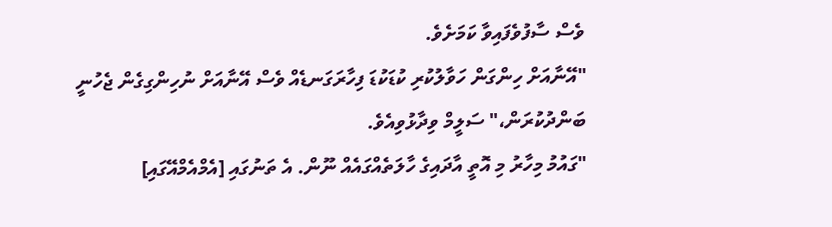ވެސް ސާފުވެފައިވާ ކަމަށެވެ.
"އޭނާއަށް ހިންގަން ހަވާލުކުރި ކުޑަކުޑަ ފިހާރަގަނޑެއް ވެސް އޭނާއަށް ނުހިންގިގެން ޖެހުނީ ބަންދުކުރަން،" ސަލީމް ވިދާޅުވިއެވެ.
"ގައުމު މިހާރު މި އޮތީ އާދައިގެ ހާލަތެއްގައެއް ނޫން. އެ ތަނުގައި [އެމްއެމްއޭގައި]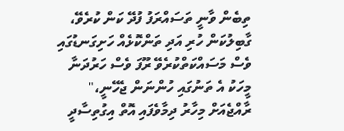ތިބެން ވާނީ ތަސައްރަފު ފުދޭ ކަން ކުރެވޭ، ގާބިލުކަން ހުރި އަދި ތަންކޮޅެއް ހަށިގަނޑުގައި ވެސް މަސައްކަތްކުރެވޭ ރޫފަ ވެސް ހަރުދަނާ މީހަކު އެ ތަނުގައި ހުންނަން ޖެހޭނީ،"
ރާއްޖެއަށް މިހާރު ދިމާވެފައި އޮތް އިގުތިސާދީ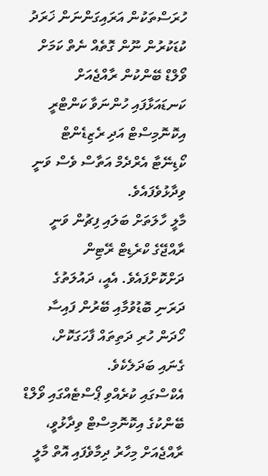ހުރަސްތަކުން އަރައިގަންނަން ޚަރަދު ކުޑަކުރުން ނޫން ގޮތެއް ނެތް ކަމަށް ވޯލްޑް ބޭންކުން ރާއްޖެއަށް ކަނޑައަޅާފައި ހުންނަވާ ކަންޓްރީ އިކޮނޮމިސްޓް އަދި ރެޒިޑެންޓް ކޯޑިނޭޓާ އެރްދެމް އަތާސް ވެސް ވަނީ ވިދާޅުވެފައެވެ.
މާލީ ހާލަތަށް ބަލައި ފިޗުން ވަނީ ރާއްޖޭގެ ކްރެޑިޓް ރޭޓިން ދަށްކޮށްފައެވެ. އެއީ، ދައުލަތުގެ ދަރަނި ބޮޑުވުމާއި ބޭރުން ފައިސާ ހޯދަން ހުރި ދަތިތައް ފާހަގަކޮށް، ގެނައި ބަދަލެކެވެ.
އެކްސްގައި ކުރެއްވި ޕޯސްޓެއްގައި ވޯލްޑް ބޭންކުގެ އިކޮނޮމިސްޓް ވިދާޅުވީ، ރާއްޖެއަށް މިހާރު ދިމާވެފައި އޮތް މާލީ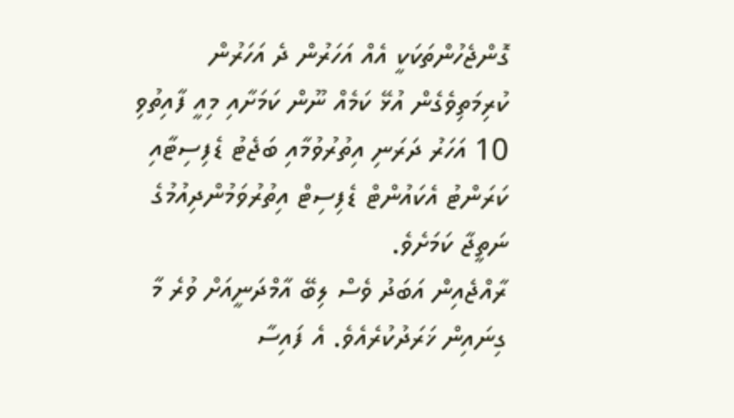ގޮންޖެހުންތަކަކީ އެއް އަހަރުން ދެ އަހަރުން ކުރިމަތިވެގެން އުޅޭ ކަމެއް ނޫން ކަމަށާއި މިއީ ފާއިތުވި 10 އަހަރު ދަރަނި އިތުރުވުމާއި ބަޖެޓު ޑެފިސިޓާއި ކަރަންޓު އެކައުންޓް ޑެފިސިޓް އިތުރުވަމުންދިއުމުގެ ނަތީޖާ ކަމަށެވެ.
ރާއްޖެއިން އަބަދު ވެސް ލިބޭ އާމްދަނީއަށް ވުރެ މާ ގިނައިން ޚަރަދުކުރެއެވެ. އެ ފައިސާ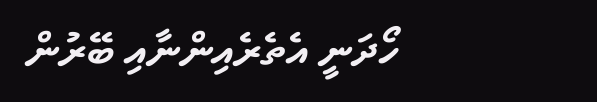ހޯދަނީ އެތެރެއިންނާއި ބޭރުން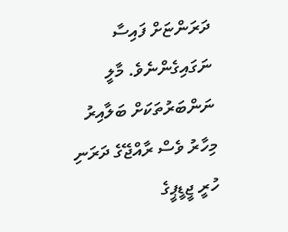ދަރަންޏަށް ފައިސާ ނަގައިގެންނެވެ. މާލީ ނަންބަރުތަކަށް ބަލާއިރު މިހާރު ވެސް ރާއްޖޭގެ ދަރަނި ހުރީ ޖީޑީޕީގެ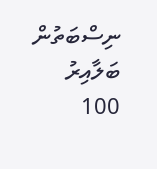ނިސްބަތުން ބަލާއިރު 100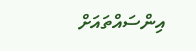އިންސައްތައަށް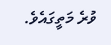ވުރެ މަތީގައެވެ.